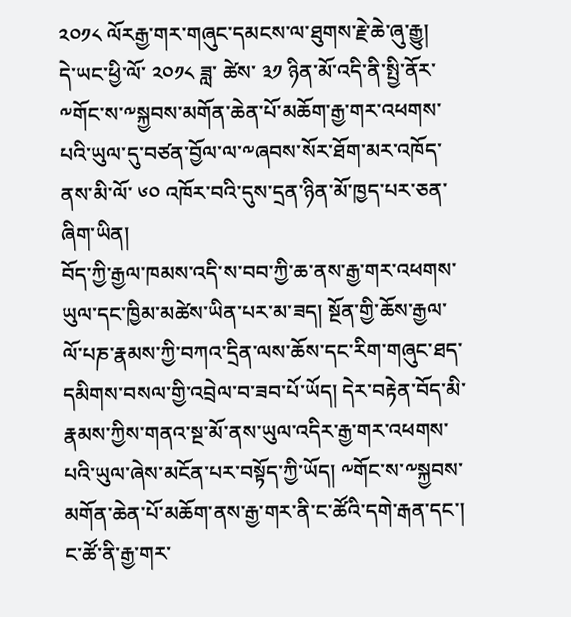༢༠༡༨ ལོརརྒྱ་གར་གཞུང་དམངས་ལ་ཐུགས་རྗེ་ཆེ་ཞུ་རྒྱུ།
དེ་ཡང་ཕྱི་ལོ་ ༢༠༡༨ ཟླ་ ཚེས་ ༣༡ ཉིན་མོ་འདི་ནི་སྤྱི་ནོར་༸གོང་ས་༸སྐྱབས་མགོན་ཆེན་པོ་མཆོག་རྒྱ་གར་འཕགས་པའི་ཡུལ་དུ་བཙན་བྱོལ་ལ་༸ཞབས་སོར་ཐོག་མར་འཁོད་ནས་མི་ལོ་ ༦༠ འཁོར་བའི་དུས་དྲན་ཉིན་མོ་ཁྱད་པར་ཅན་ཞིག་ཡིན།
བོད་ཀྱི་རྒྱལ་ཁམས་འདི་ས་བབ་ཀྱི་ཆ་ནས་རྒྱ་གར་འཕགས་ཡུལ་དང་ཁྱིམ་མཚེས་ཡིན་པར་མ་ཟད། སྔོན་གྱི་ཆོས་རྒྱལ་ལོ་པཎ་རྣམས་ཀྱི་བཀའ་དྲིན་ལས་ཆོས་དང་རིག་གཞུང་ཐད་དམིགས་བསལ་གྱི་འབྲེལ་བ་ཟབ་པོ་ཡོད། དེར་བརྟེན་བོད་མི་རྣམས་ཀྱིས་གནའ་སྔ་མོ་ནས་ཡུལ་འདིར་རྒྱ་གར་འཕགས་པའི་ཡུལ་ཞེས་མངོན་པར་བསྟོད་ཀྱི་ཡོད། ༸གོང་ས་༸སྐྱབས་མགོན་ཆེན་པོ་མཆོག་ནས་རྒྱ་གར་ནི་ང་ཚོའི་དགེ་རྒན་དང་། ང་ཚོ་ནི་རྒྱ་གར་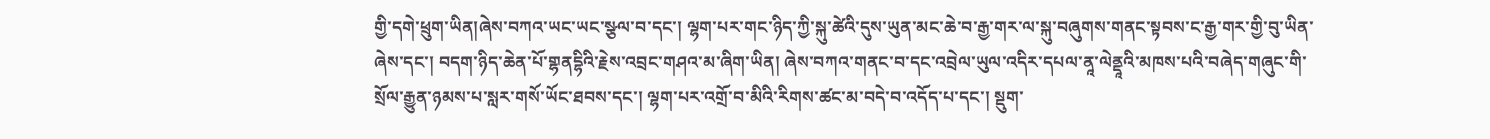གྱི་དགེ་ཕྲུག་ཡིན།ཞེས་བཀའ་ཡང་ཡང་སྩལ་བ་དང་། ལྷག་པར་གང་ཉིད་ཀྱི་སྐུ་ཚེའི་དུས་ཡུན་མང་ཆེ་བ་རྒྱ་གར་ལ་སྐུ་བཞུགས་གནང་སྟབས་ང་རྒྱ་གར་གྱི་བུ་ཡིན་ཞེས་དང་། བདག་ཉིད་ཆེན་པོ་གྷནདྷིའི་རྗེས་འབྲང་གཤའ་མ་ཞིག་ཡིན། ཞེས་བཀའ་གནང་བ་དང་འབྲེལ་ཡུལ་འདིར་དཔལ་ནཱ་ལེནྡཱའི་མཁས་པའི་བཞེད་གཞུང་གི་སྲོལ་རྒྱུན་ཉམས་པ་སླར་གསོ་ཡོང་ཐབས་དང་། ལྷག་པར་འགྲོ་བ་མིའི་རིགས་ཚང་མ་བདེ་བ་འདོད་པ་དང་། སྡུག་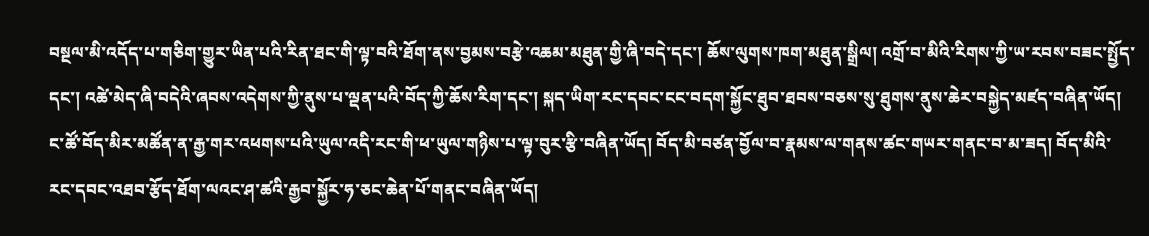བསྔལ་མི་འདོད་པ་གཅིག་གྱུར་ཡིན་པའི་རིན་ཐང་གི་ལྟ་བའི་ཐོག་ནས་བྱམས་བརྩེ་འཆམ་མཐུན་གྱི་ཞི་བདེ་དང་། ཆོས་ལུགས་ཁག་མཐུན་སྒྲིལ། འགྲོ་བ་མིའི་རིགས་ཀྱི་ཡ་རབས་བཟང་སྤྱོད་དང་། འཚེ་མེད་ཞི་བདེའི་ཞབས་འདེགས་ཀྱི་ནུས་པ་ལྡན་པའི་བོད་ཀྱི་ཆོས་རིག་དང་། སྐད་ཡིག་རང་དབང་ངང་བདག་སྐྱོང་ཐུབ་ཐབས་བཅས་སུ་ཐུགས་ནུས་ཆེར་བསྐྱེད་མཛད་བཞིན་ཡོད།
ང་ཚོ་བོད་མིར་མཚོན་ན་རྒྱ་གར་འཕགས་པའི་ཡུལ་འདི་རང་གི་ཕ་ཡུལ་གཉིས་པ་ལྟ་བུར་རྩི་བཞིན་ཡོད། བོད་མི་བཙན་བྱོལ་བ་རྣམས་ལ་གནས་ཚང་གཡར་གནང་བ་མ་ཟད། བོད་མིའི་རང་དབང་འཐབ་རྩོད་ཐོག་ལའང་ཤ་ཚའི་རྒྱབ་སྐྱོར་ཧ་ཅང་ཆེན་པོ་གནང་བཞིན་ཡོད།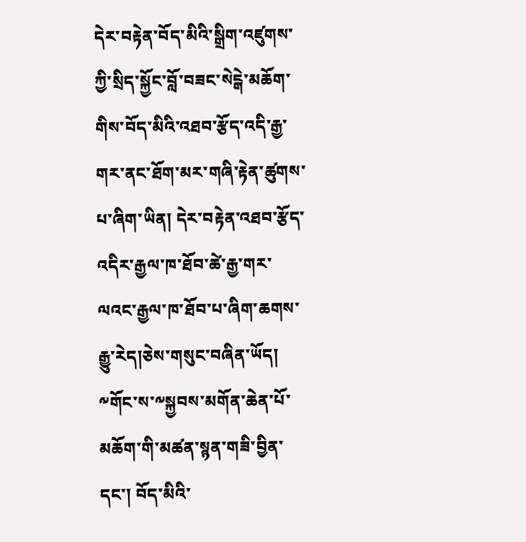དེར་བརྟེན་བོད་མིའི་སྒྲིག་འཛུགས་ཀྱི་སྲིད་སྐྱོང་བློ་བཟང་སེངྒེ་མཆོག་གིས་བོད་མིའི་འཐབ་རྩོད་འདི་རྒྱ་གར་ནང་ཐོག་མར་གཞི་རྟེན་ཚུགས་པ་ཞིག་ཡིན། དེར་བརྟེན་འཐབ་རྩོད་འདིར་རྒྱལ་ཁ་ཐོབ་ཚེ་རྒྱ་གར་ལའང་རྒྱལ་ཁ་ཐོབ་པ་ཞིག་ཆགས་རྒྱུ་རེད།ཅེས་གསུང་བཞིན་ཡོད།
༸གོང་ས་༸སྐྱབས་མགོན་ཆེན་པོ་མཆོག་གི་མཚན་སྙན་གཟི་བྱིན་དང་། བོད་མིའི་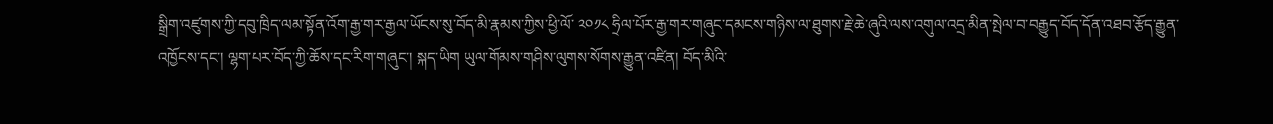སྒྲིག་འཛུགས་ཀྱི་དབུ་ཁྲིད་ལམ་སྟོན་འོག་རྒྱ་གར་རྒྱལ་ཡོངས་སུ་བོད་མི་རྣམས་ཀྱིས་ཕྱི་ལོ་ ༢༠༡༨ ཧྲིལ་པོར་རྒྱ་གར་གཞུང་དམངས་གཉིས་ལ་ཐུགས་རྗེ་ཆེ་ཞུའི་ལས་འགུལ་འདྲ་མིན་སྤེལ་བ་བརྒྱུད་བོད་དོན་འཐབ་རྩོད་རྒྱུན་འཁྱོངས་དང་། ལྷག་པར་བོད་ཀྱི་ཆོས་དང་རིག་གཞུང་། སྐད་ཡིག ཡུལ་གོམས་གཤིས་ལུགས་སོགས་རྒྱུན་འཛིན། བོད་མིའི་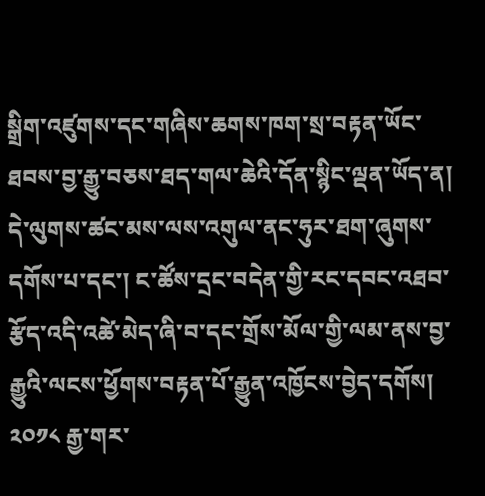སྒྲིག་འཛུགས་དང་གཞིས་ཆགས་ཁག་སྲ་བརྟན་ཡོང་ཐབས་བྱ་རྒྱུ་བཅས་ཐད་གལ་ཆེའི་དོན་སྙིང་ལྡན་ཡོད་ན། དེ་ལུགས་ཚང་མས་ལས་འགུལ་ནང་ཧུར་ཐག་ཞུགས་དགོས་པ་དང་། ང་ཚོས་དྲང་བདེན་གྱི་རང་དབང་འཐབ་རྩོད་འདི་འཚེ་མེད་ཞི་བ་དང་གྲོས་མོལ་གྱི་ལམ་ནས་བྱ་རྒྱུའི་ལངས་ཕྱོགས་བརྟན་པོ་རྒྱུན་འཁྱོངས་བྱེད་དགོས།
༢༠༡༨ རྒྱ་གར་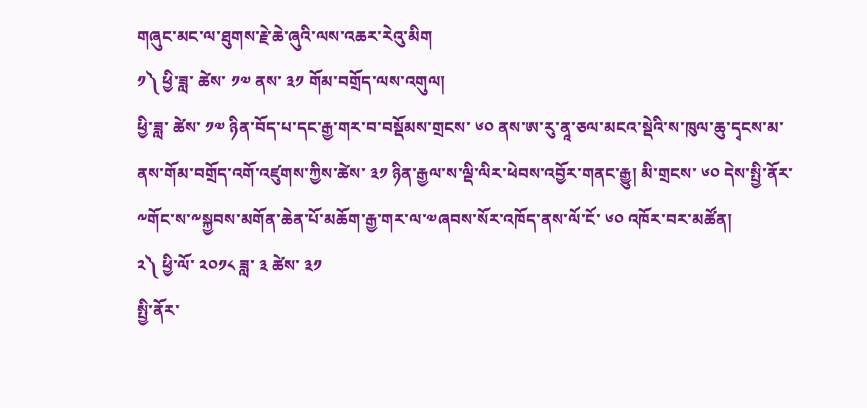གཞུང་མང་ལ་ཐུགས་རྗེ་ཆེ་ཞུའི་ལས་འཆར་རེའུ་མིག
༡༽ ཕྱི་ཟླ་ ཚེས་ ༡༧ ནས་ ༣༡ གོམ་བགྲོད་ལས་འགུལ།
ཕྱི་ཟླ་ ཚེས་ ༡༧ ཉིན་བོད་པ་དང་རྒྱ་གར་བ་བསྡོམས་གྲངས་ ༦༠ ནས་ཨ་རུ་ནཱ་ཅལ་མངའ་སྡེའི་ས་ཁུལ་ཆུ་དྭངས་མ་ནས་གོམ་བགྲོད་འགོ་འཛུགས་ཀྱིས་ཚེས་ ༣༡ ཉིན་རྒྱལ་ས་ལྡི་ལིར་ཕེབས་འབྱོར་གནང་རྒྱུ། མི་གྲངས་ ༦༠ དེས་སྤྱི་ནོར་༸གོང་ས་༸སྐྱབས་མགོན་ཆེན་པོ་མཆོག་རྒྱ་གར་ལ་༧ཞབས་སོར་འཁོད་ནས་ལོ་ངོ་ ༦༠ འཁོར་བར་མཚོན།
༢༽ ཕྱི་ལོ་ ༢༠༡༨ ཟླ་ ༣ ཚེས་ ༣༡
སྤྱི་ནོར་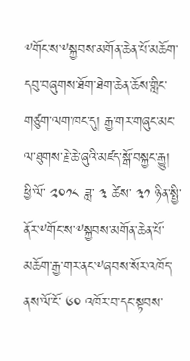༸གོང་ས་༸སྐྱབས་མགོན་ཆེན་པོ་མཆོག་དབུ་བཞུགས་ཐོག་ཐེག་ཆེན་ཆོས་གླིང་གཙུག་ལག་ཁང་དུ། རྒྱ་གར་གཞུང་མང་ལ་ཐུགས་རྗེ་ཆེ་ཞུའི་མཛད་སྒོ་བསྐྱང་རྒྱུ།
ཕྱི་ལོ་ ༢༠༡༨ ཟླ་ ༣ ཚེས་ ༣༡ ཉིན་སྤྱི་ནོར་༸གོང་ས་༸སྐྱབས་མགོན་ཆེན་པོ་མཆོག་རྒྱ་གར་ནང་༸ཞབས་སོར་འཁོད་ནས་ལོ་ངོ་ ༦༠ འཁོར་བ་དང་སྟབས་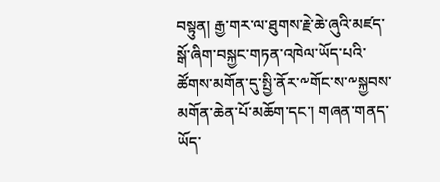བསྟུན། རྒྱ་གར་ལ་ཐུགས་རྗེ་ཆེ་ཞུའི་མཛད་སྒོ་ཞིག་བསྐྱང་གཏན་འཁེལ་ཡོད་པའི་ཚོགས་མགོན་དུ་སྤྱི་ནོར་༸གོང་ས་༸སྐྱབས་མགོན་ཆེན་པོ་མཆོག་དང་། གཞན་གནད་ཡོད་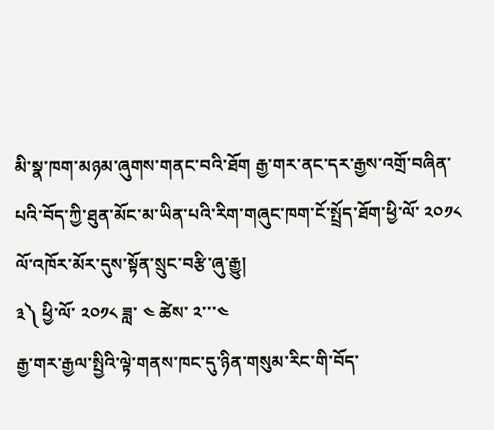མི་སྣ་ཁག་མཉམ་ཞུགས་གནང་བའི་ཐོག རྒྱ་གར་ནང་དར་རྒྱས་འགྲོ་བཞིན་པའི་བོད་ཀྱི་ཐུན་མོང་མ་ཡིན་པའི་རིག་གཞུང་ཁག་ངོ་སྤྲོད་ཐོག་ཕྱི་ལོ་ ༢༠༡༨ ལོ་འཁོར་མོར་དུས་སྟོན་སྲུང་བརྩི་ཞུ་རྒྱུ།
༣༽ ཕྱི་ལོ་ ༢༠༡༨ ཟླ་ ༤ ཚེས་ ༢་་་༤
རྒྱ་གར་རྒྱལ་སྤྱིའི་ལྟེ་གནས་ཁང་དུ་ཉིན་གསུམ་རིང་གི་བོད་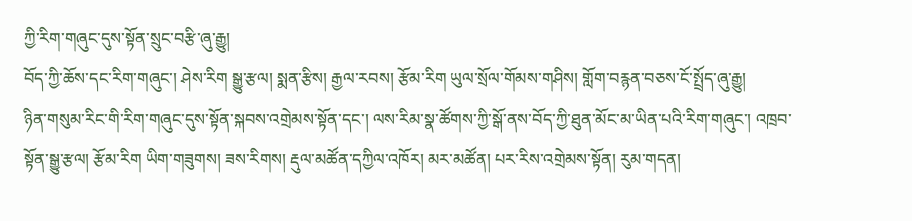ཀྱི་རིག་གཞུང་དུས་སྟོན་སྲུང་བརྩི་ཞུ་རྒྱུ།
བོད་ཀྱི་ཆོས་དང་རིག་གཞུང་། ཤེས་རིག སྒྱུ་རྩལ། སྨན་རྩིས། རྒྱལ་རབས། རྩོམ་རིག ཡུལ་སྲོལ་གོམས་གཤིས། གློག་བརྙན་བཅས་ངོ་སྤྲོད་ཞུ་རྒྱུ།
ཉིན་གསུམ་རིང་གི་རིག་གཞུང་དུས་སྟོན་སྐབས་འགྲེམས་སྟོན་དང་། ལས་རིམ་སྣ་ཚོགས་ཀྱི་སྒོ་ནས་བོད་ཀྱི་ཐུན་མོང་མ་ཡིན་པའི་རིག་གཞུང་། འཁྲབ་སྟོན་སྒྱུ་རྩལ། རྩོམ་རིག ཡིག་གཟུགས། ཟས་རིགས། རྡུལ་མཚོན་དཀྱིལ་འཁོར། མར་མཚོན། པར་རིས་འགྲེམས་སྟོན། རུམ་གདན།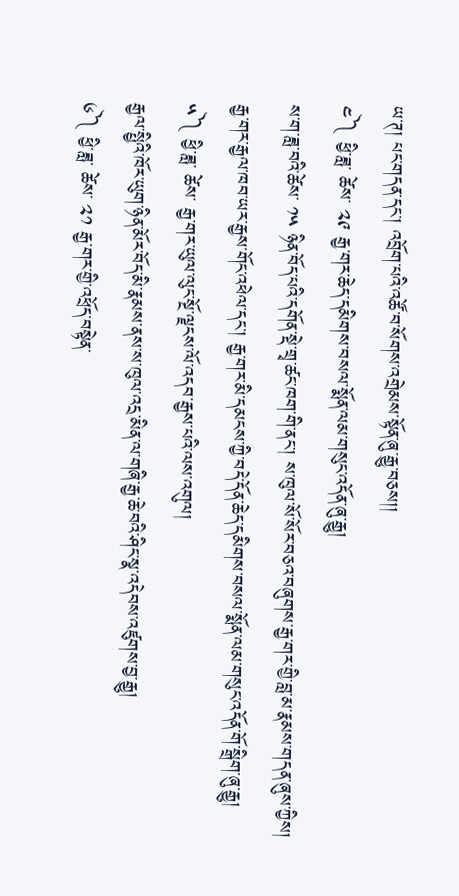ཡ་ཊ། པང་གདན་དང་། འབྲོག་པའི་འཚོ་བ་སོགས་འགྲེམས་སྟོན་ཞུ་རྒྱུ་བཅས།།
༤༽ ཕྱི་ཟླ་ ཚེས་ ༢༩ རྒྱ་གར་ཆེད་དམིགས་བསལ་སྨོན་ལམ་གསུང་འདོན་ཞུ་རྒྱུ།
ས་ག་ཟླ་བའི་ཚེས་ ༡༥ ཉིན་བོད་པའི་དགོན་སྡེ་གྲྭ་ཚང་ཁག་གི་ནང་། ས་ཁུལ་སོ་སོར་བཅའ་བཞུགས་རྒྱ་གར་གྱི་བླ་མ་རྣམས་གདན་ཞུས་ཀྱིས། རྒྱ་གར་རྒྱལ་ཁབ་ཡར་རྒྱས་གོང་འཕེལ་དང་། རྒྱ་གར་མི་དམངས་ཀྱི་བདེ་དོན་ཆེད་དམིགས་བསལ་སྨོན་ལམ་གསུང་འདོན་གོ་སྒྲིག་ཞུ་རྒྱུ།
༥༽ ཕྱི་ཟླ་ ཚེས་ རྒྱ་གར་ཡུལ་ལུང་སྔོ་ལྗངས་ལོ་འདབ་རྒྱས་པའི་ལས་འགུལ།
རྒྱལ་སྤྱིའི་ཁོར་ཡུག་ཉིན་མོར་བོད་མི་རྣམས་ནས་ས་ཁུལ་འདྲ་མིན་ལ་གཞི་རྒྱ་ཆེ་བའི་ཤིང་སྣ་འདེབས་འཛུགས་བྱ་རྒྱུ།
༦༽ ཕྱི་ཟླ་ ཚེས་ ༢༡ རྒྱ་གར་གྱི་འཕྲོད་བསྟེན་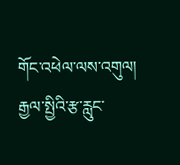གོང་འཕེལ་ལས་འགུལ།
རྒྱལ་སྤྱིའི་རྩ་རླུང་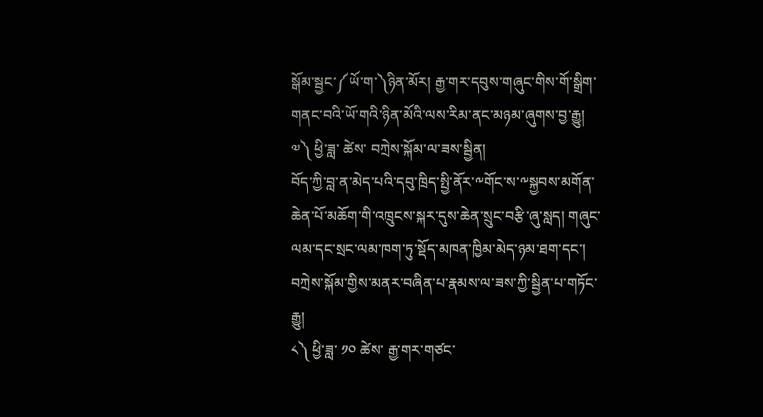སྒོམ་སྦྱང་༼ཡོ་ག་༽ཉིན་མོར། རྒྱ་གར་དབུས་གཞུང་གིས་གོ་སྒྲིག་གནང་བའི་ཡོ་གའི་ཉིན་མོའི་ལས་རིམ་ནང་མཉམ་ཞུགས་བྱ་རྒྱུ།
༧༽ ཕྱི་ཟླ་ ཚེས་ བཀྲེས་སྐོམ་ལ་ཟས་སྦྱིན།
བོད་ཀྱི་བླ་ན་མེད་པའི་དབུ་ཁྲིད་སྤྱི་ནོར་༸གོང་ས་༸སྐྱབས་མགོན་ཆེན་པོ་མཆོག་གི་འཁྲུངས་སྐར་དུས་ཆེན་སྲུང་བརྩི་ཞུ་སླད། གཞུང་ལམ་དང་སྲང་ལམ་ཁག་ཏུ་སྡོད་མཁན་ཁྱིམ་མེད་ཉམ་ཐག་དང་། བཀྲེས་སྐོམ་གྱིས་མནར་བཞིན་པ་རྣམས་ལ་ཟས་ཀྱི་སྦྱིན་པ་གཏོང་རྒྱུ།
༨༽ ཕྱི་ཟླ་ ༡༠ ཚེས་ རྒྱ་གར་གཙང་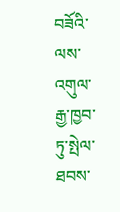བཟོའི་ལས་འགུལ་རྒྱ་ཁྱབ་ཏུ་སྤེལ་ཐབས་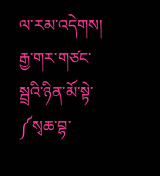ལ་རམ་འདེགས།
རྒྱ་གར་གཙང་སྦྲའི་ཉིན་མོ་སྟེ་ ༼སྭཆ་བྷ་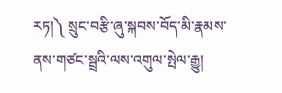རཏ།༽ སྲུང་བརྩི་ཞུ་སྐབས་བོད་མི་རྣམས་ནས་གཙང་སྦྲའི་ལས་འགུལ་སྤེལ་རྒྱུ།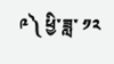༩༽ ཕྱི་ཟླ་ ༡༢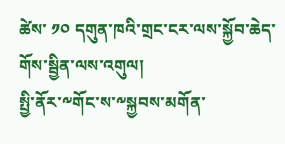ཚེས་ ༡༠ དགུན་ཁའི་གྲང་ངར་ལས་སྐྱོབ་ཆེད་གོས་སྦྱིན་ལས་འགུལ།
སྤྱི་ནོར་༸གོང་ས་༸སྐྱབས་མགོན་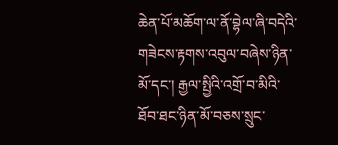ཆེན་པོ་མཆོག་ལ་ནོ་བྷེལ་ཞི་བདེའི་གཟེངས་རྟགས་འབུལ་བཞེས་ཉིན་མོ་དང་། རྒྱལ་སྤྱིའི་འགྲོ་བ་མིའི་ཐོབ་ཐང་ཉིན་མོ་བཅས་སྲུང་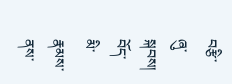བརྩི་ཞུ་སྐབས། བོད་མི་རྣམས་ནས་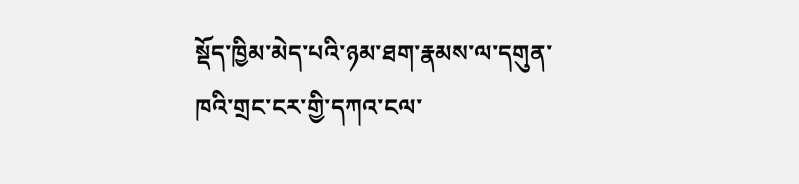སྡོད་ཁྱིམ་མེད་པའི་ཉམ་ཐག་རྣམས་ལ་དགུན་ཁའི་གྲང་ངར་གྱི་དཀའ་ངལ་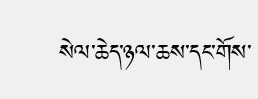སེལ་ཆེད་ཉལ་ཆས་དང་གོས་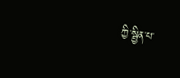ཀྱི་སྦྱིན་པ་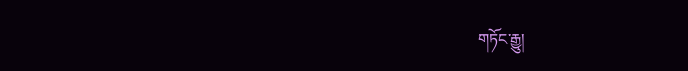གཏོང་རྒྱུ།